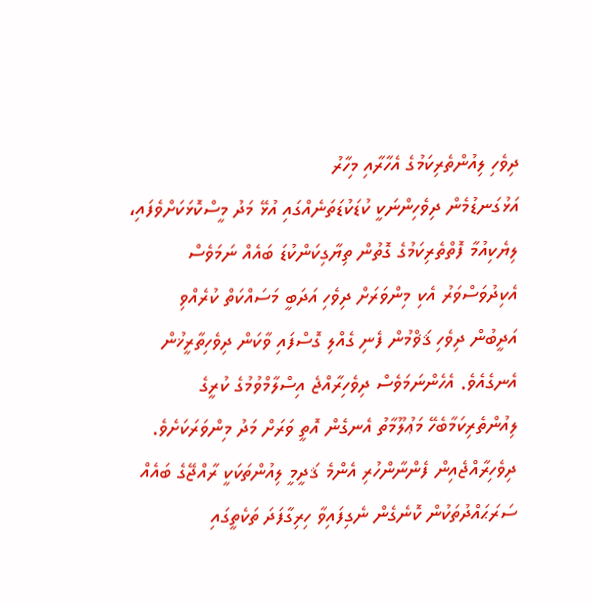ދިވެހި ލިއުންތެރިކަމުގެ އެހާރާއި މިހާރު
އަޅުގަނޑުމެން ދިވެހިންނަކީ ކުޑަކުޑަތަނެއްގައި އުޅޭ މަދު މީސްކޮޅަކަށްވެފައި، ލިޔެކިއުމާ ފޮތްތެރިކަމުގެ ގޮތުން ތިޔާގިކަންކުޑަ ބައެއް ނަމަވެސް އެކިދުވަސްވަރު އެކި މިންވަރަށް ދިވެހި އަދަބީ މަސައްކަތް ކުރެއްވި އަދީބުން ދިވެހި ޤަޥްމުން ފެނި ގެއްލި ގޮސްފައި ވާކަން ދިވެހިތާރީޚުން އެނގެއެވެ. އެހެންނަމަވެސް ދިވެހިރާއްޖެ އިސްލާމްވުމުގެ ކުރީގެ ލިއުންތެރިކަމާބެހޭ މަޢުލޫމާތު އެނގެން އޮތީ ވަރަށް މަދު މިންވަރަކަށެވެ.
ދިވެހިރާއްޖެއިން ފެންނާންހުރި އެންމެ ޤަދީމީ ލިއުންތަކަކީ ރާއްޖޭގެ ބައެއް ސަރަޙައްދުތަކުން ކޮނެގެން ނެގިފައިވާ ހިރިގާފަދަ ތަކެތީގައި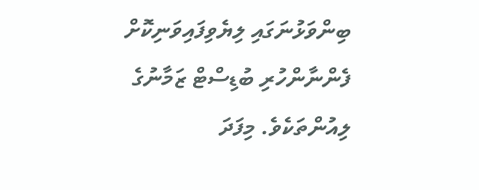ބިންވަޅުނަގައި ލިޔެވިފައިވަނިކޮށް ފެންނާންހުރި ބުޑިސްޓް ޒަމާނުގެ ލިއުންތަކެވެ. މިފަދަ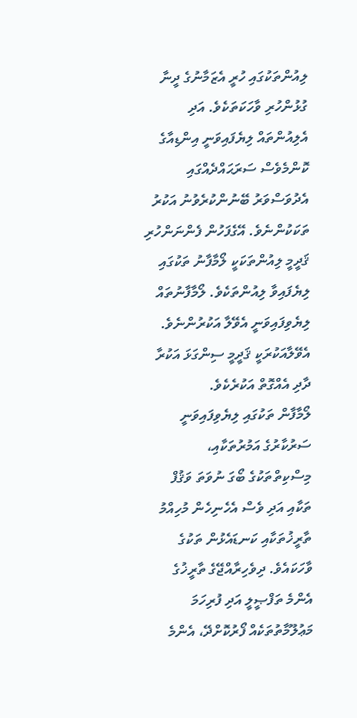ލިއުންތަކުގައި ހުރީ އެޒަމާނުގެ ދީނާ ގުޅުންހުރި ވާހަކަތަކެވެ. އަދި އެލިއުންތައް ލިޔެފައިވަނީ އިންޑިއާގެ ކޮންމެވެސް ސަރަޙައްދެއްގައި އެދުވަސްވަރު ބޭނުންކުރެވުނު އަކުރު ތަކަކުންނެވެ. އޭގެފަހުން ފެންނަންހުރި ޤަދީމީ ލިއުންތަކަކީ ލޯމާފާނު ތަކުގައި ލިޔެފައިވާ ލިއުންތަކެވެ. ލޯމާފާނުތައް ލިޔެވިފައިވަނީ އެވޭލާ އަކުރުންނެވެ. އެވޭލާއަކުރަކީ ޤަދީމީ ސިންގަޅަ އަކުރާ ދާދި އެއްގޮތް އަކުރެކެވެ.
ލޯމާފާން ތަކުގައި ލިޔެވިފައިވަނީ ސަރުކާރުގެ އަމުރުތަކާއި، މިސްކިތްތަކުގެ ބޯގަ ނުވަތަ ވަޤުފް ތަކާއި އަދި ވެސް އެހެނިހެން މުހިއްމު ތާރީޚުތަކާއި ކަނޑައެޅުން ތަކުގެ ވާހަކައެވެ. ދިވެހިރާއްޖޭގެ ތާރީޚުގެ އެންމެ ތަފްޞީލީ އަދި ފުރިހަމަ މަޢުލޫމާތުތަކެއް ފޯރުކޮށްދޭ، އެންމެ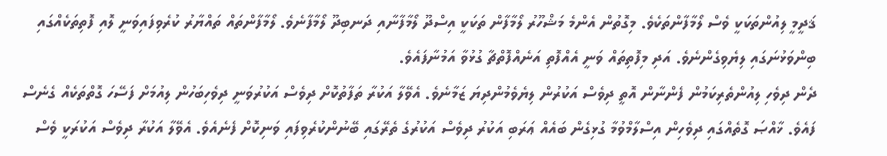ޤަދީމީ ލިއުންތަކަކީ ވެސް ލޯމާފާންތަކެވެ. މިގޮތުން އެންމެ މަޝްހޫރު ލޯމާފާން ތަކަކީ އިސްދޫ ލޯމާފާނާއި ދަނބިދޫ ލޯމާފާނެވެ. ލޯމާފާންތައް ތައްޔާރު ކުރެވިފައިވަނީ ލޮއި ފޮތިތަކެއްގައި ބިންވަޅުނަގައި ލިޔެވިގެންނެވެ. އަދި މިފޮތިތައް ވަނީ އެއްފޮތި އަނެއްފޮތްޗާ ގުޅުވާ އަމުނާފައެވެ.
ދެން ދިވެހި ލިއުންތެރިކަމުން ފެންނާން އޮތީ ދިވެސް އަކުރުން ލިޔެވެމުންދިޔަ ޒަމާނެވެ. އެވޭލާ އަކުރާ ތަފާތުކޮށް ދިވެސް އަކުރުވަނީ ދިވެހިބަހުން ލިއުމަށް ފަސޭހަ ގޮތްތަކެއް ގެނެސް ފައެވެ. ޚާއްޞަ ގޮތެއްގައި ދިވެހިން އިސްލާމްވުމާ ގުޅިގެން ބައެއް ޢަރަބި އަކުރު ދިވެސް އަކުރުގެ ތެރޭގައި ބޭނުންކުރެވިފައި ވަނިކޮށް ފެނެއެވެ. އެވޭލާ އަކުރާ ދިވެސް އަކުރަކީ ވެސް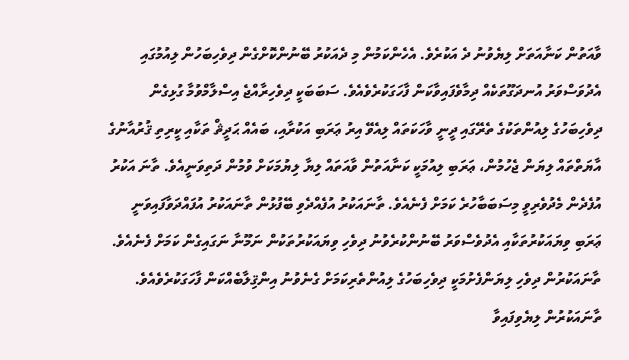ވާއަތުން ކަނާއަތަށް ލިޔެވުނު ދެ އަކުރެވެ. އެހެންކަމުން މި ދެއަކުރު ބޭނުންކޮށްގެން ދިވެހިބަހުން ލިއުމުގައި އެދުވަސްވަރު އުނދަގޫތަކެއް ދިމާވެފައިވާކަން ފާހަގަކުރެވެއެވެ. ސަބަބަކީ ދިވެހިރާއްޖެ އިސްލާމްވުމާ ގުޅިގެން ދިވެހިބަހުގެ ލިއުންތަކުގެ ތެރޭގައި ދީނީ ވާހަކަތައް ލިއެވޭ އިރު ޢަރަބި އަކުރާއި، ބައެއް ޙަދީޘް ތަކާއި ކީރިތި ޤުރުއާނުގެ އާޔަތްތައް ލިޔަން ޖެހުމުން، ޢަރަބި ލިއުމަކީ ކަނާއަތުން ވާއަތައް ލިޔާ ލިޔުމަކަށް ވުމުން ދަތިވަނީއެވެ. ތާނަ އަކުރު އުފެދެން މެދުވެރިވީ މިސަބަބާހުރެ ކަމަށް ފެނެއެވެ. ތާނައަކުރު އުފެއްދެވި ބޭފުޅުން ތާނައަކުރު އުފައްދަވާފައިވަނީ ޢަރަބި ވިޔައަކުރުތަކާއި އެދުވެސްވަރު ބޭނުންކުރެވުނު ދިވެހި ވިޔައަކުރުތަކުން ނަމޫނާ ނަގައިގެން ކަމަށް ފެނެއެވެ.
ތާނައަކުރުން ދިވެހި ލިޔަންފެށުމަކީ ދިވެހިބަހުގެ ލިއުންތެރިކަމަށް ގެނެވުނު އިންޤިލާބެއްކަން ފާހަގަކުރެވެއެވެ. ތާނައަކުރުން ލިޔެވިފައިވާ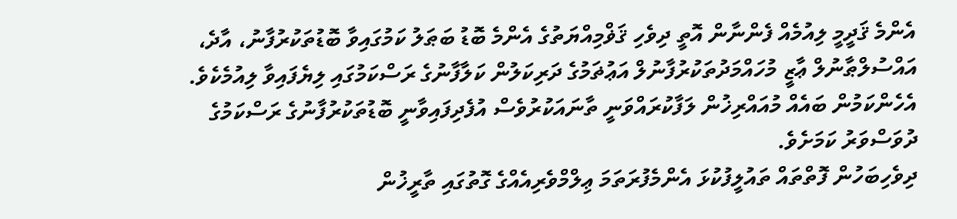އެންމެ ޤަދީމީ ލިއުމެއް ފެންނާން އޮތީ ދިވެހި ޤަޥްމިއްޔަތުގެ އެންމެ ބޮޑު ބަޠަލު ކަމުގައިވާ ބޮޑުތަކުރުފާނު، އާދެ، އައްސުލްޠާނުލް ޢާޒީ މުހައްމަދުތަކުރުފާނުލް އަޢުޡަމުގެ ދަރިކަލުން ކަލާފާނުގެ ރަސްކަމުގައި ލިޔެފައިވާ ލިއުމެކެވެ. އެހެންކަމުން ބައެއް މުއައްރިޚުން ލަފާކުރައްވަނީ ތާނައަކުރުވެސް އުފެދިފައިވާނީ ބޮޑުތަކުރުފާނުގެ ރަސްކަމުގެ ދުވަސްވަރު ކަމަށެވެ.
ދިވެހިބަހުން ފޮތްތައް ތައުލީފުކުޅަ އެންމެފުރަތަމަ ޢިލްމްވެރިއެއްގެ ގޮތުގައި ތާރީޚުން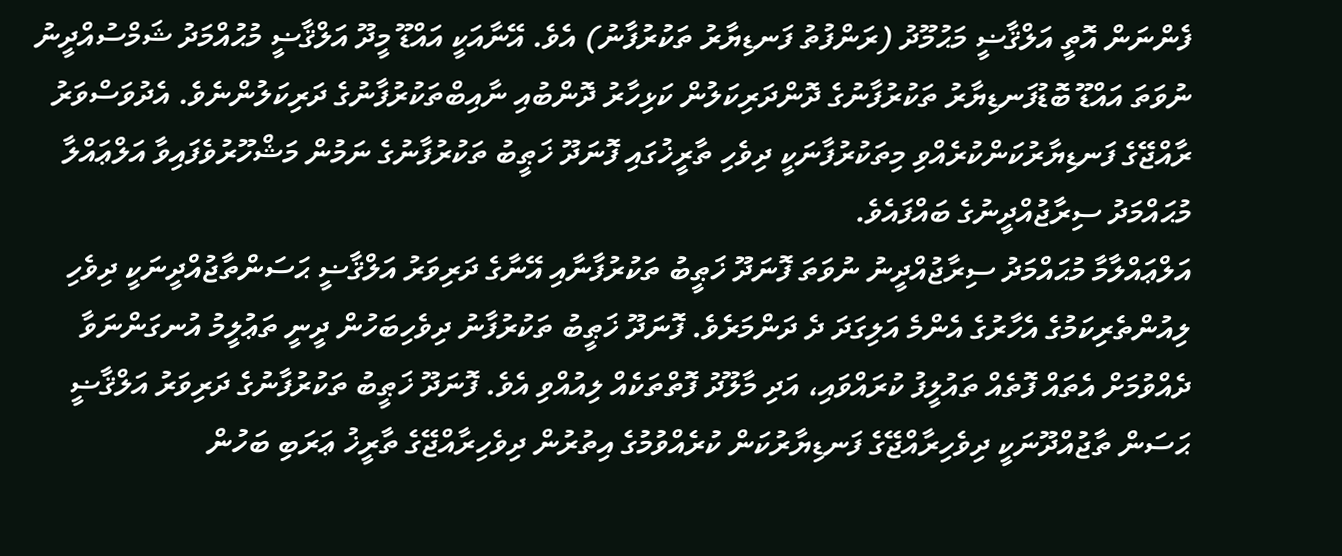ފެންނަން އޮތީ އަލްޤާޟީ މަޙުމޫދު (ރަންފުތު ފަނޑިޔާރު ތަކުރުފާނު) އެވެ. އޭނާއަކީ އައްޑޫ މީދޫ އަލްޤާޟީ މުޙުއްމަދު ޝަމްސުއްދީނު ނުވަތަ އައްޑޫ ބޮޑުފަނޑިޔާރު ތަކުރުފާނުގެ ދޮންދަރިކަލުން ކަޅިހާރު ދޮންބުއި ނާއިބްތަކުރުފާނުގެ ދަރިކަލުންނެވެ. އެދުވަސްވަރު ރާއްޖޭގެ ފަނޑިޔާރުކަންކުރެއްވި މިތަކުރުފާނަކީ ދިވެހި ތާރީޚުގައި ފޮނަދޫ ޚަޠީބު ތަކުރުފާނުގެ ނަމުން މަޝްހޫރުވެފައިވާ އަލްޢައްލާ މުޙައްމަދު ސިރާޖުއްދީނުގެ ބައްފައެވެ.
އަލްޢައްލާމާ މުޙައްމަދު ސިރާޖުއްދީނު ނުވަތަ ފޮނަދޫ ޚަޠީބު ތަކުރުފާނާއި އޭނާގެ ދަރިވަރު އަލްޤާޟީ ޙަސަންތާޖުއްދީނަކީ ދިވެހި ލިއުންތެރިކަމުގެ އެހާރުގެ އެންމެ އަލިގަދަ ދެ ދަންމަރެވެ. ފޮނަދޫ ޚަޠީބު ތަކުރުފާނު ދިވެހިބަހުން ދީނީ ތަޢުލީމު އުނގަންނަވާ ދެއްވުމަށް އެތައް ފޮތެއް ތައުލީފު ކުރައްވައި، އަދި މާލޫދު ފޮތްތަކެއް ލިއުއްވި އެވެ. ފޮނަދޫ ޚަޠީބު ތަކުރުފާނުގެ ދަރިވަރު އަލްޤާޟީ ޙަސަން ތާޖުއްދޫނަކީ ދިވެހިރާއްޖޭގެ ފަނޑިޔާރުކަން ކުރެއްވުމުގެ އިތުރުން ދިވެހިރާއްޖޭގެ ތާރީޚު ޢަރަބި ބަހުން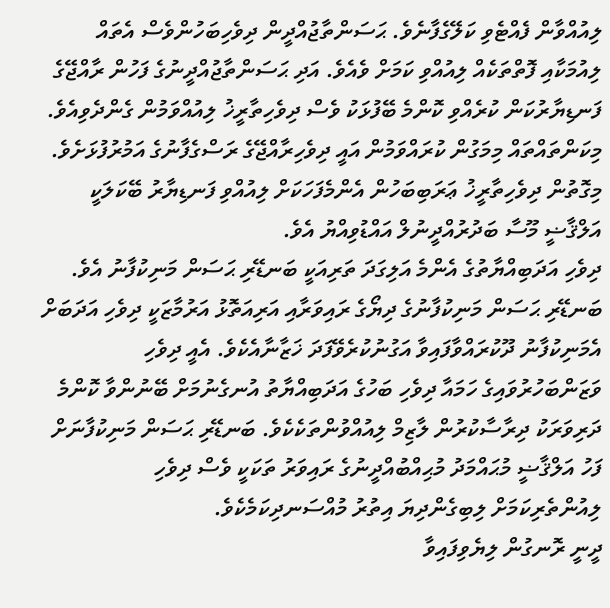ލިއުއްވާން ފެއްޓެވި ކަލޭގެފާނެވެ. ޙަސަންތާޖުއްދީން ދިވެހިބަހުންވެސް އެތައް ލިއުމަކާއި ފޮތްތަކެއް ލިއުއްވި ކަމަށް ވެއެވެ. އަދި ޙަސަންތާޖުއްދީނުގެ ފަހުން ރާއްޖޭގެ ފަނޑިޔާރުކަން ކުރެއްވި ކޮންމެ ބޭފުޅަކު ވެސް ދިވެހިތާރީޚު ލިއުއްވަމުން ގެންދެވިއެވެ. މިކަންތައްތައް މިމަގުން ކުރައްވަމުން އައީ ދިވެހިރާއްޖޭގެ ރަސްގެފާނުގެ އަމުރުފުޅަށެވެ. މިގޮތުން ދިވެހިތާރީޚު ޢަރަބިބަހުން އެންމެފަހަކަށް ލިއުއްވި ފަނޑިޔާރު ބޭކަލަކީ އަލްޤާޟީ މޫސާ ބަދުރުއްދީނުލް އައްޑުވިއްޔު އެވެ.
ދިވެހި އަދަބިއްޔާތުގެ އެންމެ އަލިގަދަ ތަރިއަކީ ބަނޑޭރި ޙަސަން މަނިކުފާނު އެވެ. ބަނޑޭރި ޙަސަން މަނިކުފާނުގެ ދިޔޯގެ ރައިވަރާއި އަރިއަތޮޅު އަރުމާޒަކީ ދިވެހި އަދަބަށް އެމަނިކުފާނު ދޫކުރައްވާފައިވާ އަގުނުކުރެވޭފަދަ ޚަޒާނާއެކެވެ. އެއީ ދިވެހި ވަޒަންބަހުރުވައިގެ ހަމައާ ދިވެހި ބަހުގެ އަދަބިއްޔާތު އުނގެނުމަށް ބޭނުންވާ ކޮންމެ ދަރިވަރަކު ދިރާސާކުރުން ލާޒިމް ލިއުއްވުންތަކެކެވެ. ބަނޑޭރި ޙަސަން މަނިކުފާނަށް ފަހު އަލްޤާޟީ މުޙައްމަދު މުޙިއްބުއްދީނުގެ ރައިވަރު ތަކަކީ ވެސް ދިވެހި ލިއުންތެރިކަމަށް ލިބިގެންދިޔަ އިތުރު މުއްސަނދިކަމެކެވެ.
ދީނީ ރޮނގުން ލިޔެވިފައިވާ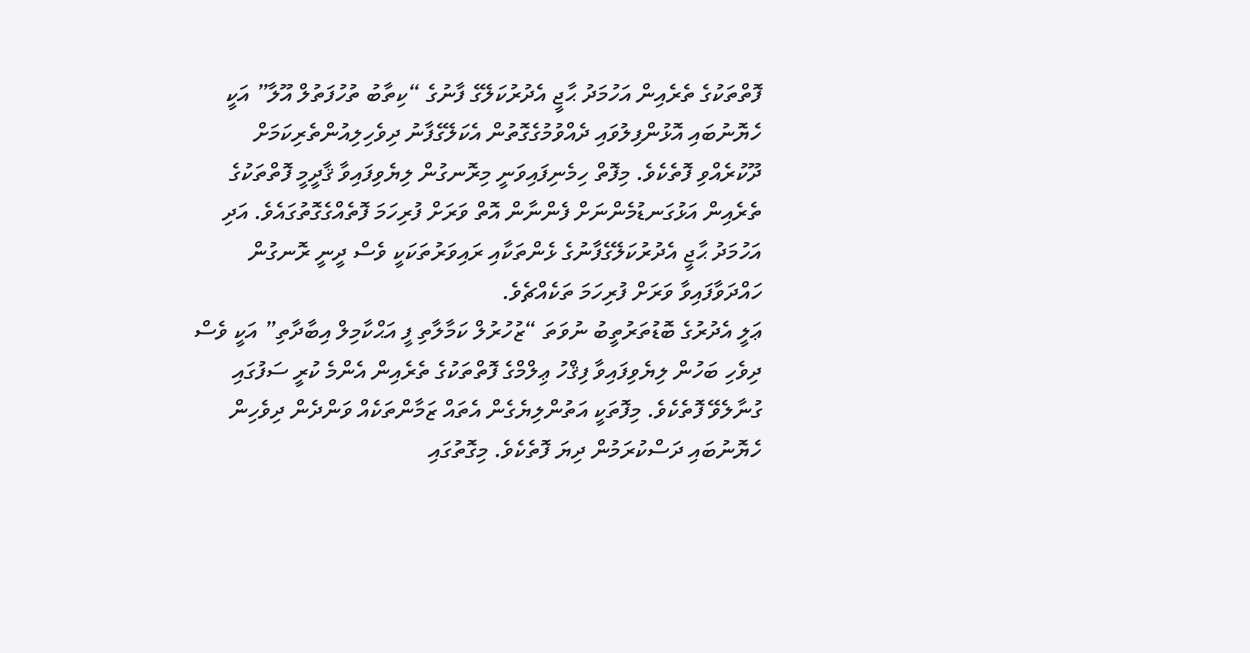ފޮތްތަކުގެ ތެރެއިން އަހުމަދު ޙާޖީ އެދުރުކަލޭގެ ފާނުގެ “ކިތާބު ތުހުފަތުލް އޫލާ” އަކީ ހެޔޮނުބައި އޮޅުންފިލުވައި ދެއްވުމުގެގޮތުން އެކަލޭގެފާނު ދިވެހިލިއުންތެރިކަމަށް ދޫކުރެއްވި ފޮތެކެވެ. މިފޮތް ހިމެނިފައިވަނީ މިރޮނގުން ލިޔެވިފައިވާ ޤާދީމީ ފޮތްތަކުގެ ތެރެއިން އަޅުގަނޑުމެންނަށް ފެންނާން އޮތް ވަރަށް ފުރިހަމަ ފޮތެއްގެގޮތުގައެވެ. އަދި އަހުމަދު ޙާޖީ އެދުރުކަލޭގެފާނުގެ ޅެންތަކާއި ރައިވަރުތަކަކީ ވެސް ދީނީ ރޮނގުން ހައްދަވާފައިވާ ވަރަށް ފުރިހަމަ ތަކެއްޗެވެ.
ޢަލީ އެދުރުގެ ބޮޑުތަރުތީބު ނުވަތަ “ޒުހުރުލް ކަމާލާތި ފީ އަޙްކާމިލް އިބާދާތި” އަކީ ވެސް ދިވެހި ބަހުން ލިޔެވިފައިވާ ފިޤްހު ޢިލްމްގެ ފޮތްތަކުގެ ތެރެއިން އެންމެ ކުރީ ސަފުގައި ގުނާލެވޭ ފޮތެކެވެ. މިފޮތަކީ އަތުންލިޔެގެން އެތައް ޒަމާންތަކެއް ވަންދެން ދިވެހިން ހެޔޮނުބައި ދަސްކުރަމުން ދިޔަ ފޮތެކެވެ. މިގޮތުގައި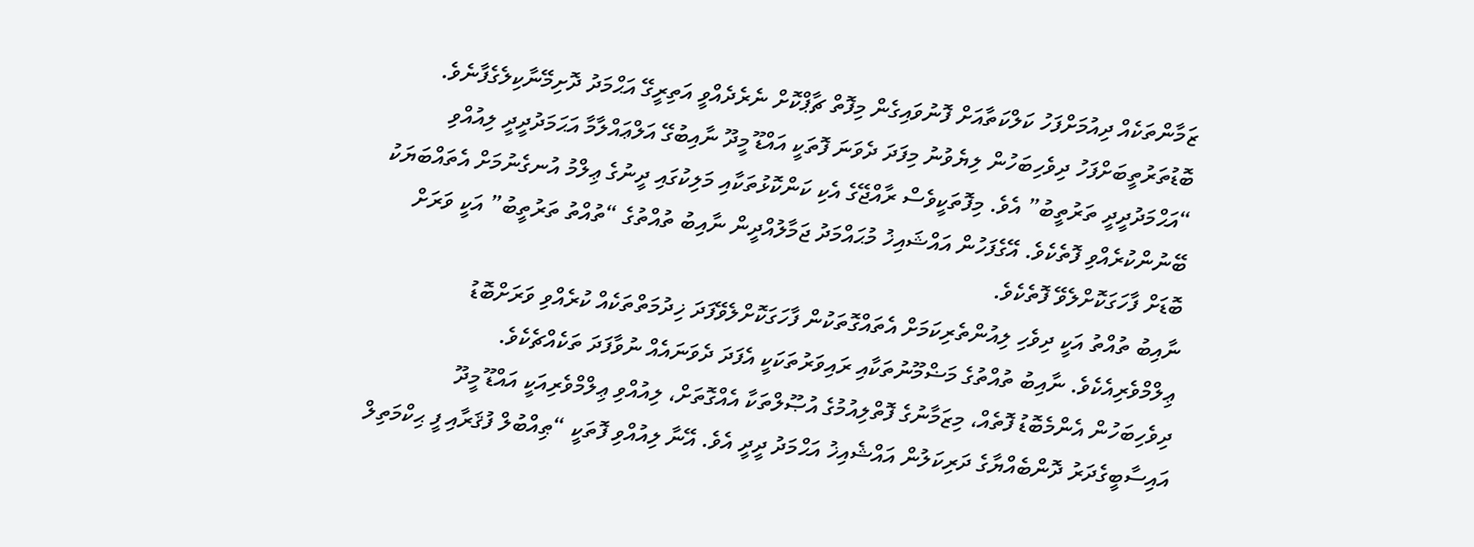ޒަމާންތަކެއް ދިއުމަށްފަހު ކަލްކަތާއަށް ފޮނުވައިގެން މިފޮތް ޗާޕްކޮށް ނެރެދެއްވީ އަތިރީގޭ އަޙްމަދު ދޮށިމޭނާކިލެގެފާނެވެ. ބޮޑުތަރުތީބަށްފަހު ދިވެހިބަހުން ލިޔެވުނު މިފަދަ ދެވަނަ ފޮތަކީ އައްޑޫ މީދޫ ނާއިބުގޭ އަލްޢައްލާމާ އަޙަމަދުދީދީ ލިއުއްވި “އަޙްމަދުދީދީ ތަރުތީބު” އެވެ. މިފޮތަކީވެސް ރާއްޖޭގެ އެކި ކަންކޮޅުތަކާއި މަލިކުގައި ދީނުގެ ޢިލްމު އުނގެނުމަށް އެތައްބަޔަކު ބޭނުންކުރެއްވި ފޮތެކެވެ. އޭގެފަހުން އައްޝައިޚު މުޙައްމަދު ޖަމާލުއްދީން ނާއިބު ތުއްތުގެ “ތުއްތު ތަރުތީބު” އަކީ ވަރަށް ބޮޑަށް ފާހަގަކޮށްލެވޭ ފޮތެކެވެ.
ނާއިބު ތުއްތު އަކީ ދިވެހި ލިއުންތެރިކަމަށް އެތައްގޮތަކުން ފާހަގަކޮށްލެވޭފަދަ ޚިދުމަތްތަކެއް ކުރެއްވި ވަރަށްބޮޑު ޢިލްމްވެރިއެކެވެ. ނާއިބު ތުއްތުގެ މަޟްމޫނުތަކާއި ރައިވަރުތަކަކީ އެފަދަ ދެވަނައެއް ނުވާފަދަ ތަކެއްޗެކެވެ.
ދިވެހިބަހުން އެންމެބޮޑު ފޮތެއް، މިޒަމާނުގެ ފޮތްލިއުމުގެ އުޞޫލްތަކާ އެއްގޮތަށް، ލިއުއްވި ޢިލްމްވެރިއަކީ އައްޑޫ މީދޫ އައިސާބީގެދަރު ދޮންބެއްޔާގެ ދަރިކަލުން އައްޝެއިޚު އަޙްމަދު ދީދީ އެވެ. އޭނާ ލިއުއްވި ފޮތަކީ “ޠިއްބުލް ފުޤަރާއި ފީ ޙިކްމަތިލް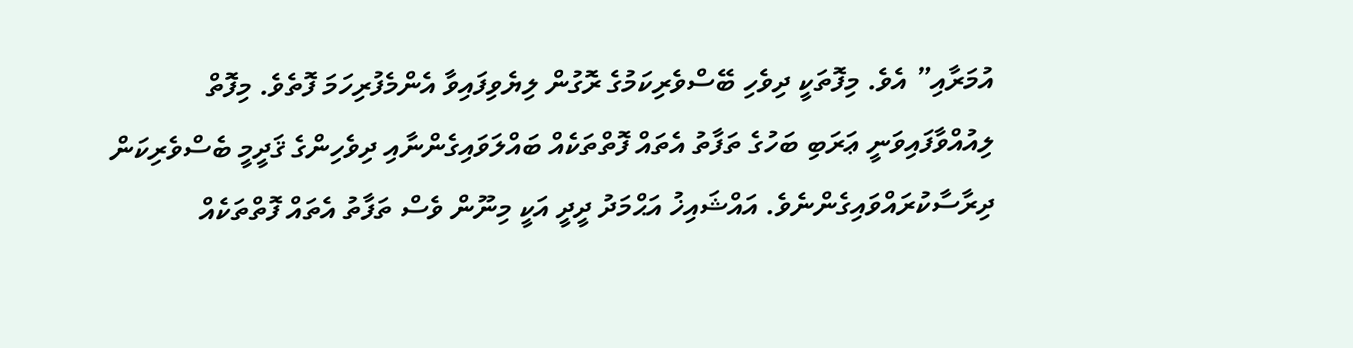އުމަރާއި” އެވެ. މިފޮތަކީ ދިވެހި ބޭސްވެރިކަމުގެ ރޮގުން ލިޔެވިފައިވާ އެންމެފުރިހަމަ ފޮތެވެ. މިފޮތް ލިއުއްވާފައިވަނީ ޢަރަބި ބަހުގެ ތަފާތު އެތައް ފޮތްތަކެއް ބައްލަވައިގެންނާއި ދިވެހިންގެ ޤަދީމީ ބެސްވެރިކަން ދިރާސާކުރައްވައިގެންނެވެ. އައްޝައިޚު އަޙްމަދު ދީދީ އަކީ މިނޫން ވެސް ތަފާތު އެތައް ފޮތްތަކެއް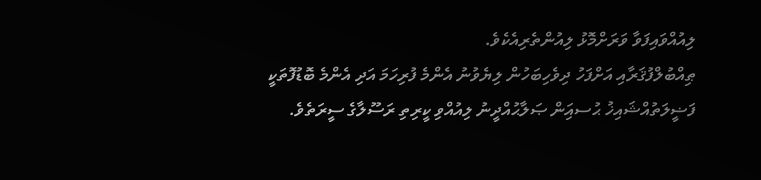ލިއުއްވައިފަވާ ވަރަށްމޮޅު ލިއުންތެރިއެކެވެ.
ޠިއްބުލްފުޤަރާއި އަށްފަހު ދިވެހިބަހުން ލިޔެވުނު އެންމެ ފުރިހަމަ އަދި އެންމެ ބޮޑުފޮތަކީ ފަޟީލަތުއްޝައިޚު ޙުސއަިން ޞަލާޙުއްދީނު ލިއުއްވި ކީރިތި ރަސޫލާގެ ސީރަތެވެ.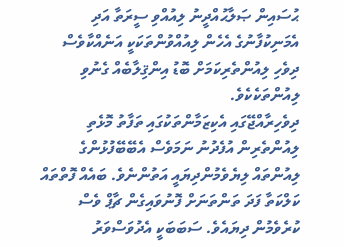ޙުސައިން ޞަލާޙުއްދީނު ލިއުއްވި ސީރަތާ އަދި އެމަނިކުފާނުގެ އެހެން ލިއުއްވުންތަކަކީ އަނެއްކާވެސް ދިވެހި ލިއުންތެރިކަމަށް ބޮޑު އިންޤިލާބެއް ގެނުވި ލިއުންތަކެކެވެ.
ދިވެހިރާއްޖޭގައި އެކިޒަމާންތަކުގައި ތަފާތު މޮޅެތި ލިއުންތެރިން އުފެދުނު ނަމަވެސް އެބޭބޭފުޅުންގެ ލިއުންތައް ލިޔެވެމުންދިޔައީ އަތުންނެވެ. ބައެއް ފޮތްތައް ކަލްކަތާ ފަދަ ތަންތަނަށް ފޮނުވައިގެން ޗާޕް ވެސް ކުރެވެމުން ދިޔައެވެ. ސަބަބަކީ އެދުވަސްވަރު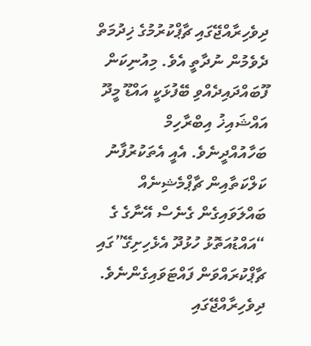ދިވެހިރާއްޖޭގައި ޗާޕްކުރުމުގެ ޚިދުމަތް ދެވެމުން ނުދާތީ އެވެ. މިއުނިކަން ފޫބައްދައިދެއްވި ބޭފުޅަކީ އައްޑޫ މީދޫ އައްޝައިޚު އިބްރާހިމް ބަހާއުއްދީނެވެ. އެއީ އެތަކުރުފާނު ކަލްކަތާއިން ޗާޕްމެޝިނެއް ބައްލަވައިގެން ގެނެސް އޭނާގެ ގެ “އައްޑުއަތޮޅު ހުޅުދޫ އެޅެހިށިގޭ”ގައި ޗާޕްކުރައްވަން ފައްޓަވައިގެންނެވެ. ދިވެހިރާއްޖޭގައި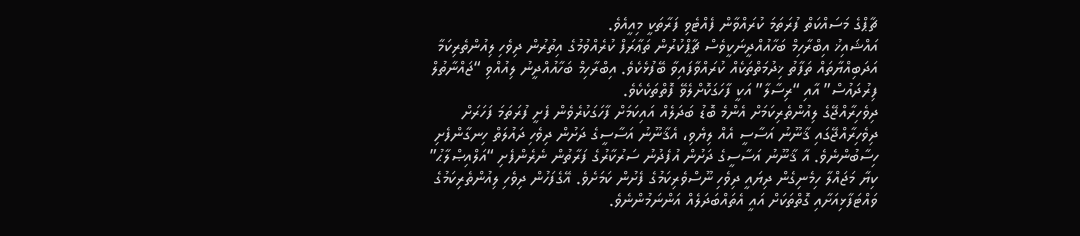ޗާޕްގެ މަސައްކަތް ފުރަތަމަ ކުރައްވާން ފެއްޓެވި ފަރާތަކީ މިއީއެވެ.
އައްޝައިޚު އިބްރާހިމް ބަހާއުއްދީނަކީވެސް ޗާޕްކުރުން ތަޢާރަފް ކުރެއްވުމުގެ އިތުރުން ދިވެހި ލިއުންތެރިކަމާ އަދަބިއްޔާތައް ތަފާތު ޚިދުމަތްތަކެއް ކުރައްވާފައިވާ ބޭފުޅެކެވެ. އިބްރާހިމް ބަހާއުއްދީނު ލިއުއްވި “ޖައްނާތުލް ފިރުދައުސް” އާއި “ރިސާލާ” އަކީ ފާހަގަކޮށްލެވޭ ފޮތްތަކެކެވެ.
ދިވެހިރާއްޖޭގެ ލިއުންތެރިކަމަށް އެންމެ ބޮޑު ބަދަލެއް އައިކަމަށް ފާހަގަކުރެވެން ފެށީ ފުރަތަމަ ފަހަރަށް ދިވެހިރާއްޖޭގައި ޤާނޫނު އަސާސީ އެއް ލިޔެވި، އެޤާނޫނު އަސާސީގެ ދަށުން ދިވެހި ދައުލަތް ހިނގާންފެށި ހިސާބުންނެވެ. އާ ޤާނޫނު އަސާސީގެ ދަށުން އުފެދުނު ސަރުކާރުގެ ފަރާތުން ނެރެންފެށި “އަލްއިޞްލާޙު” ކިޔާ މަޖައްލާ ހިމެނިގެން ދިޔައީ ދިވެހި ނޫސްވެރިކަމުގެ ފެށުން ކަމަށެވެ. އޭގެފަހުން ދިވެހި ލިއުންތެރިކަމުގެ ވައްޓަފާޅިއަށާއި ގޮތްތަކަށް އައީ އެތައްބަދަލެއް އަންނަމުންނެވެ.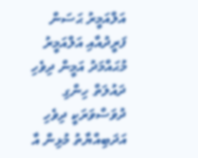އަލްއަމީރު ޙަސަން ފަރީދުއާއި އަލްއަމީރު މުޙައްމަދު އަމީން ދިވެހި ދައުލަތް ހިންގި ދުވަސްވަރަކީ ދިވެހި އަދަބިއްޔާތު މުޅިން އާ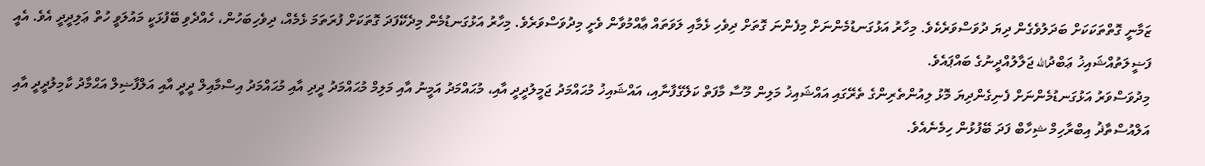ޒަމާނީ ގޮތްތަކަކަށް ބަދަލުވެގެން ދިޔަ ދުވަސްވަރެކެވެ. މިހާރު އަޅުގަނޑުމެންނަށް މިފެންނަ ގޮތަށް ދިވެހި ޅެމާއި ލަވަތައް ޢާއްމުވާން ވެށީ މިދުވަސްވަރެވެ. މިހާރު އަޅުގަނޑުމެން މިދެކޭފަދަ ގޮތަކަށް ފުރަތަމަ ޅެމެއް، ދިވެހިބަހުން، ހެއްދެވި ބޭފުޅަކީ މައުލަވީ ހުތް ޢަލިދީދީ އެވެ. އެއީ ފަޟީލަތުއްޝައިޚު ޢަބްދުالله ޖަލާލުއްދީނުގެ ބައްޕައެވެ.
މިދުވަސްވަރު އަޅުގަނޑުމެންނަށް ފެނިގެންދިޔަ މޮޅު ލިއުންތެރިންގެ ތެރޭގައި އައްޝައިޚު މަލިން މޫސާ މާފަތް ކަލޭގެފާނާއި، އައްޝައިޚު މުޙައްމަދު ޖަމީލުދީދީ އާއި، މުޙައްމަދު އަމީނު އާއި މަލިމް މުޙައްމަދު ދީދި އާއި މުޙައްމަދު އިސްމާއިލް ދީދީ އާއި އަލްފާޟިލް އަޙްމާދު ކާމިލުދީދީ އާއި އަލްއުސްތާޛު އިބްރާހިމް ޝިހާބް ފަދަ ބޭފުޅުން ހިމެނެއެވެ.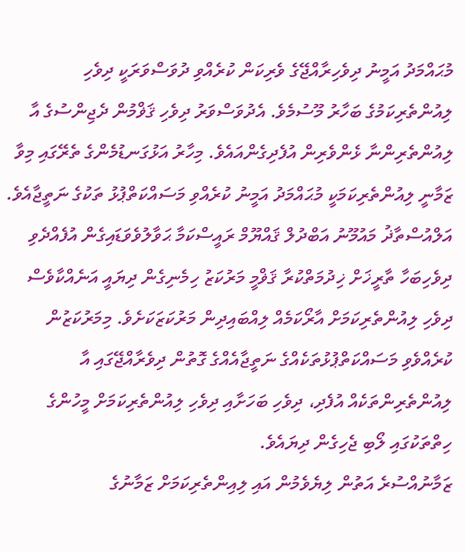މުޙައްމަދު އަމީނު ދިވެހިރާއްޖޭގެ ވެރިކަން ކުރެއްވި ދުވަސްވަރަކީ ދިވެހި ލިއުންތެރިކަމުގެ ބަހާރު މޫސުމެވެ. އެދުވަސްވަރު ދިވެހި ޤަޥްމުން ދެޖިންސުގެ އާ ލިއުންތެރިންނާ ޅެންވެރިން އުފެދިގެންއައެވެ. މިހާރު އަޅުގަނޑުމެންގެ ތެރޭގައި މިވާ ޒަމާނީ ލިއުންތެރިކަމަކީ މުޙައްމަދު އަމީނު ކުރެއްވި މަސައްކަތްޕުޅު ތަކުގެ ނަތީޖާއެވެ.
އަލްއުސްތާޛު މައުމޫނު އަބްދުލް ޤައްޔޫމް ރައީސްކަމާ ޙަވާލުވެވަޑައިގެން އުފެއްދެވި ދިވެހިބަހާ ތާރީޚަށް ޚިދުމަތްކުރާ ޤަޥްމީ މަރުކަޒު ހިމެނިގެން ދިޔައީ އަނެއްކާވެސް ދިވެހި ލިއުންތެރިކަމަށް އާރޯކަމެއް ލިއްބައިދިން މަރުކަޒަކަށެވެ. މިމަރުކަޒުން ކުރެއްވެވި މަސައްކަތްޕުޅުތަކެއްގެ ނަތީޖާއެއްގެ ގޮތުން ދިވެރާއްޖޭގައި އާ ލިއުންތެރިންތަކެއް އުފެދި، ދިވެހި ބަހަށާއި ދިވެހި ލިއުންތެރިކަމަށް މީހުންގެ ހިތްތަކުގައި ލޯބި ޖެހިގެން ދިޔައެވެ.
ޒަމާނުއްސުރެ އަތުން ލިޔެވެމުން އައި ލިއިންތެރިކަމަށް ޒަމާނުގެ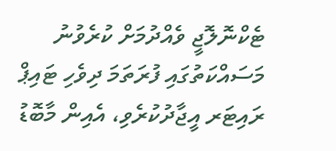ޓެކްނޮލޮޖީ ވެއްދުމަށް ކުރެވުނު މަސައްކަތުގައި ފުރަތަމަ ދިވެހި ޓައިޕް ރައިޓަރ އީޖާދުކުރެވި، އެއިން މާބޮޑު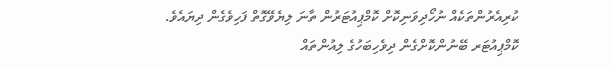ކުރިއެރުންތަކެއް ނުހޯދިވަނިކޮށް ކޮމްޕިއުޓަރުން ތާނަ ލިޔެވޭގޮތް ފަހިވެގެން ދިޔައެވެ. ކޮމްޕިއުޓަރ ބޭނުންކޮށްގެން ދިވެހިބަހުގެ ލިއުންތައް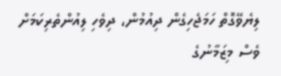ލިޔެވޭގޮތް ހަމަޖެހިގެން ދިއުމުން، ދިވެހި ލިއުންތެރިކަމަށް ވެސް މިޒަމާނުގެ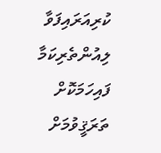ކުރިއަރައިފަވާ ލިއުންތެރިކަމާ ފައިހަމަކޮށް ތަރަޤީވުމަށް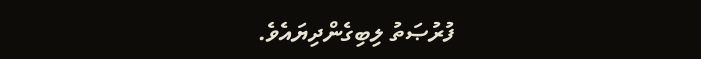ފުރުޞަތު ލިބިގެންދިޔައެވެ.